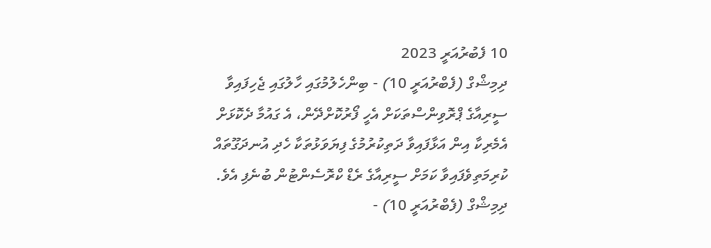10 ފެބުރުއަރީ 2023
ދިމިޝްގް (ފެބްރުއަރީ 10) - ބިންހެލުމުގައި ހާލުގައި ޖެހިފައިވާ ސީރިއާގެ ޕްރޮވިންސްތަކަށް އެހީ ފޯރުކޮށްދޭން، އެ ގައުމާ ދެކޮޅަށް އެމެރިކާ އިން އަޅާފައިވާ ދަތިކުރުމުގެ ފިޔަވަޅުތަކާ ހެދި އުނދަގޫތައް ކުރިމަތިވެފައިވާ ކަމަށް ސީރިއާގެ ރެޑް ކްރޮސެންޓުން ބުނެފި އެވެ.
ދިމިޝްގް (ފެބްރުއަރީ 10) -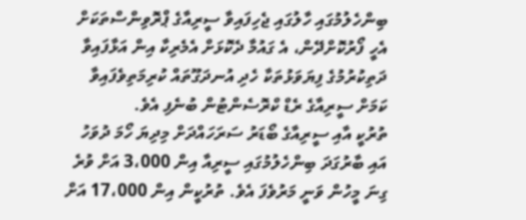ބިންހެލުމުގައި ހާލުގައި ޖެހިފައިވާ ސީރިއާގެ ޕްރޮވިންސްތަކަށް އެހީ ފޯރުކޮށްދޭން، އެ ގައުމާ ދެކޮޅަށް އެމެރިކާ އިން އަޅާފައިވާ ދަތިކުރުމުގެ ފިޔަވަޅުތަކާ ހެދި އުނދަގޫތައް ކުރިމަތިވެފައިވާ ކަމަށް ސީރިއާގެ ރެޑް ކްރޮސެންޓުން ބުނެފި އެވެ.
ތުރުކީ އާއި ސީރިއާގެ ބޯޑަރު ސަރަހައްދަށް މިދިޔަ ހޯމަ ދުވަހު އައި ބާރުގަދަ ބިންހެލުމުގައި ސީރިއާ އިން 3،000 އަށް ވުރެ ގިނަ މީހުން ވަނީ މަރުވެފަ އެވެ. ތުރުކީން އިން 17،000 އަށް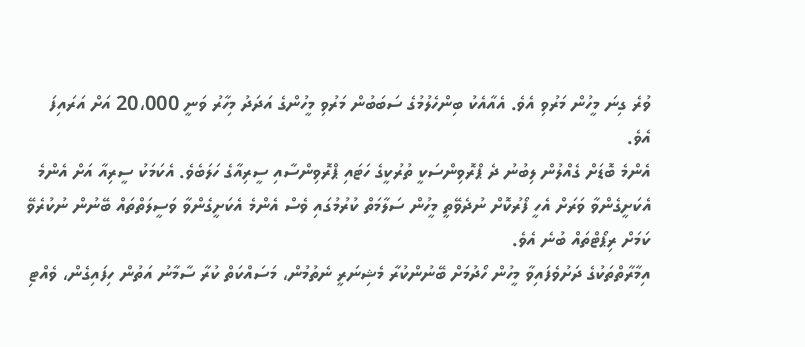ވުރެ ގިނަ މީހުން މަރުވި އެވެ. އެއާއެކު ބިންހެލުމުގެ ސަބަބުން މަރުވި މީހުންގެ އަދަދު މިހާރު ވަނީ 20،000 އަށް އަރައިފަ އެވެ.
އެންމެ ބޮޑަށް ގެއްލުން ލިބުނު ދެ ޕްރޮވިންސަކީ ތުރުކީގެ ހަޓައި ޕްރޮވިންސާއި ސީރިއާގެ ހަލަބެވެ. އެކަމަކު ސީރިއާ އަށް އެންމެ އެކަށީގެންވާ ވަރަށް އެހީ ފޯރުކޮށް ނުދެވޭތީ މީހުން ސަލާމަތް ކުރުމުގައި ވެސް އެންމެ އެކަށީގެންވާ ވަސީލަތްތައް ބޭނުން ނުކުރެވޭ ކަމަށް ރިޕޯޓްތައް ބުނެ އެވެ.
އިމާރާތްތަކުގެ ދަށުވެފައިވާ މީހުން ހޯދުމަށް ބޭނުންކުރާ މެޝިނަރީ ނެތުމުން، މަސައްކަތް ކުރާ ސާމާނު އަތުން ހިފައިގެން، ވެއްޓި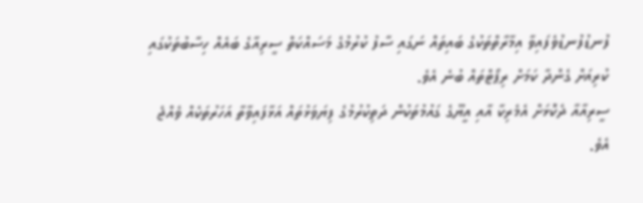ފުނޑުފުނޑުވެފައިވާ އިމާރާތްތަކުގެ ބައިތައް ނަގައި ސާފު ކުރުމުގެ މަސައްކަތް ސީރިއާގެ ބައެއް ހިސާބުތަކުގައި ކުރިއަށް ގެންދާ ކަމަށް ރިޕޯޓްތައް ބުނެ އެވެ.
ސީރިއާއާ ދެކޮޅަށް އެމެރިކާ އާއި އީޔޫގެ ގައުމުތަކުން ދަތިކުރުމުގެ ފިޔަވަޅުތައް އަޅާފައިވާތާ އަހަރުތަކެއް ވެއްޖެ އެވެ.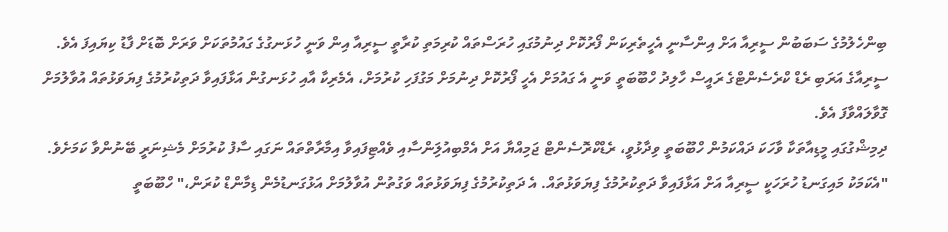ބިންހެލުމުގެ ސަބަބުން ސީރިއާ އަށް އިންސާނީ އެހީތެރިކަން ފޯރުކޮށް ދިނުމުގައި ހުރަސްތައް ކުރިމަތި ކުރާތީ ސީރިއާ އިން ވަނީ ހުޅަނގުގެ ގައުމުތަކަށް ވަރަށް ބޮޑަށް ފާޑު ކިޔައިފަ އެވެ.
ސީރިއާގެ އަރަބި ރެޑް ކްރެސެންޓްގެ ރައީސް ހާލިދު ހްބޫބަތީ ވަނީ އެ ގައުމަށް އެހީ ފޯރުކޮށް ދިނުމަށް މަގުފަހި ކުރުމަށް، އެމެރިކާ އާއި ހުޅަނގުން އަޅާފައިވާ ދަތިކުރުމުގެ ފިޔަވަޅުތައް އުވާލުމަށް ގޮވާލައްވާފަ އެވެ.
ދިމިޝްގުގައި މީޑިއާތަކާ ވާހަކަ ދައްކަމުން ހްބޫބަތީ ވިދާޅުވީ، ރެޑްކްރޮސެންޓް ޖަމިއްޔާ އަށް އެމްބިއުލަިންސާއި ވެއްޓިފައިވާ އިމާރާތްތައް ނަގައި ސާފު ކުރުމަށް މެޝިނަރީ ބޭނުންވާ ކަމަށެވެ.
"އެކަމަކު މައިގަނޑު ހުރަހަކީ ސީރިއާ އަށް އަޅާފައިވާ ދަތިކުރުމުގެ ފިޔަވަޅުތައް. އެ ދަތިކުރުމުގެ ފިޔަވަޅުތައް ވަގުތުން އުވާލުމަށް އަޅުގަނޑުމެން ޑިމާންޑް ކުރަން،" ހްބޫބަތީ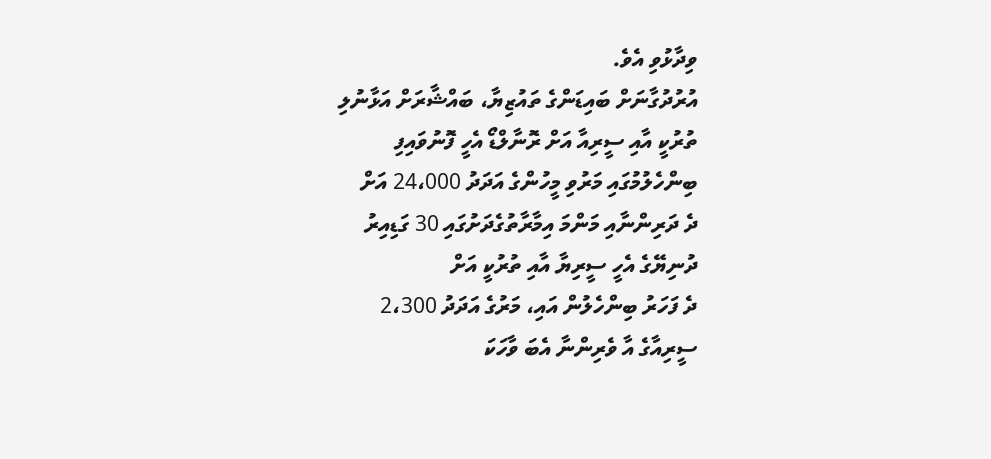ވިދާޅުވި އެވެ.
އުރުދުގާނަށް ބައިޑަންގެ ތައުޒިޔާ، ބައްޝާރަށް އަޅާނުލި
ތުރުކީ އާއި ސީރިއާ އަށް ރޮނާލްޑޯ އެހީ ފޮނުވައިފި
ބިންހެލުމުގައި މަރުވި މީހުންގެ އަދަދު 24،000 އަށް
ދެ ދަރިންނާއި މަންމަ އިމާރާތުގެދަށުގައި 30 ގަޑިއިރު
ދުނިޔޭގެ އެހީ ސީރިޔާ އާއި ތުރުކީ އަށް
ދެ ފަހަރު ބިންހެލުން އައި، މަރުގެ އަދަދު 2،300
ސީރިއާގެ އާ ވެރިންނާ އެބަ ވާހަކަ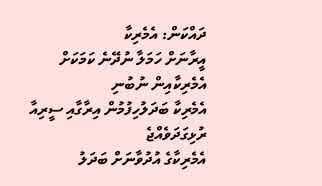ދައްކަން: އެމެރިކާ
އީރާނަށް ހަމަލާ ނުދޭނެ ކަމަކަށް އެމެރިކާއިން ނުބުނި
އެމެރިކާ ބަދަލުހިފުމުން އިރާގާއި ސީރިއާ ރުޅިގަދަވެއްޖެ
އެމެރިކާގެ އުދުވާނަށް ބަދަލު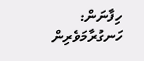ހިފާނަން: ހަނގުރާމަވެރިން